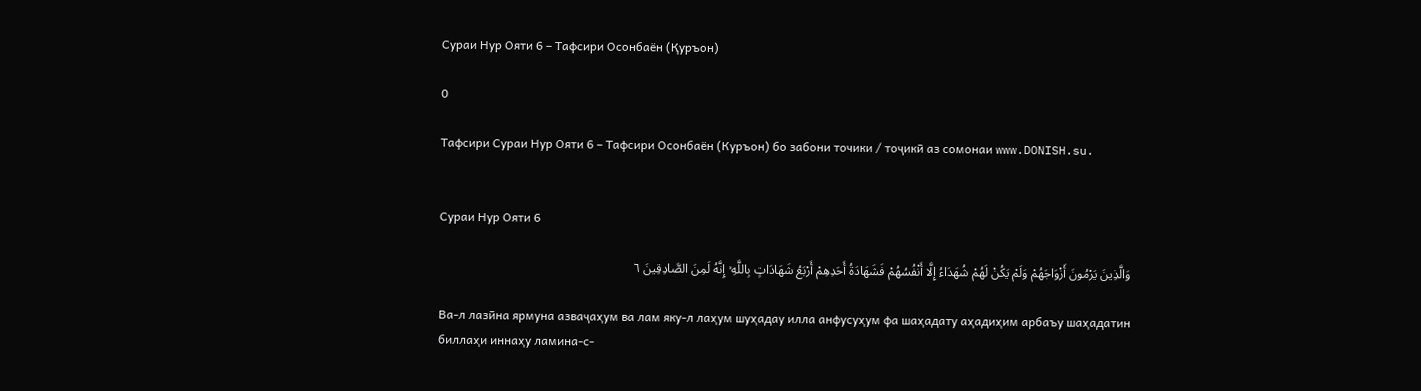Сураи Нур Ояти 6 – Тафсири Осонбаён (Қуръон)

0

Тафсири Сураи Нур Ояти 6 – Тафсири Осонбаён (Куръон) бо забони точики / тоҷикӣ аз сомонаи www.DONISH.su.


Сураи Нур Ояти 6

وَالَّذِينَ يَرْمُونَ أَزْوَاجَهُمْ وَلَمْ يَكُنْ لَهُمْ شُهَدَاءُ إِلَّا أَنْفُسُهُمْ فَشَهَادَةُ أَحَدِهِمْ أَرْبَعُ شَهَادَاتٍ بِاللَّهِ ۙ إِنَّهُ لَمِنَ الصَّادِقِينَ ٦

Ва-л лазӣна ярмуна азваҷаҳум ва лам яку-л лаҳум шуҳадау илла анфусуҳум фа шаҳадату аҳадиҳим арбаъу шаҳадатин биллаҳи иннаҳу ламина-с-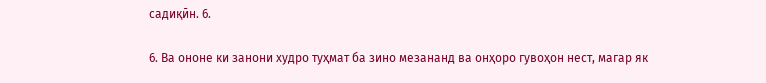садиқӣн. 6.

6. Ва ононе ки занони худро туҳмат ба зино мезананд ва онҳоро гувоҳон нест, магар як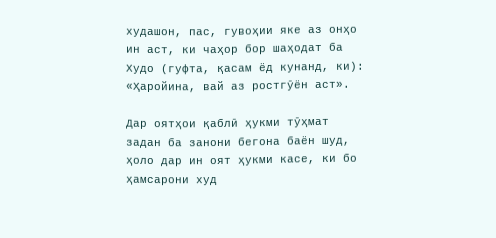худашон, пас, гувоҳии яке аз онҳо ин аст, ки чаҳор бор шаҳодат ба Худо (гуфта, қасам ёд кунанд, ки): «Ҳаройина, вай аз ростгӯён аст».

Дар оятҳои қаблӣ ҳукми тӯҳмат задан ба занони бегона баён шуд, ҳоло дар ин оят ҳукми касе, ки бо ҳамсарони худ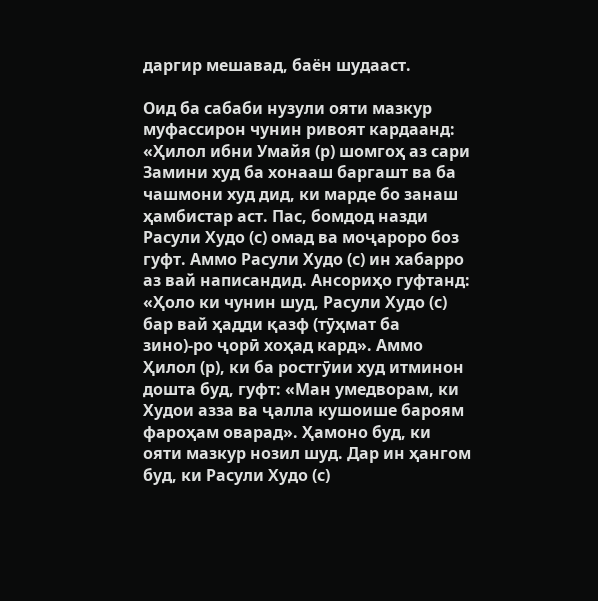даргир мешавад, баён шудааст.

Оид ба сабаби нузули ояти мазкур муфассирон чунин ривоят кардаанд: «Ҳилол ибни Умайя (р) шомгоҳ аз сари Замини худ ба хонааш баргашт ва ба чашмони худ дид, ки марде бо занаш ҳамбистар аст. Пас, бомдод назди Расули Худо (с) омад ва моҷароро боз гуфт. Аммо Расули Худо (с) ин хабарро аз вай написандид. Ансориҳо гуфтанд: «Ҳоло ки чунин шуд, Расули Худо (с) бар вай ҳадди қазф (тӯҳмат ба зино)-ро ҷорӣ хоҳад кард». Аммо Ҳилол (р), ки ба ростгӯии худ итминон дошта буд, гуфт: «Ман умедворам, ки Худои азза ва ҷалла кушоише бароям фароҳам оварад». Ҳамоно буд, ки ояти мазкур нозил шуд. Дар ин ҳангом буд, ки Расули Худо (с)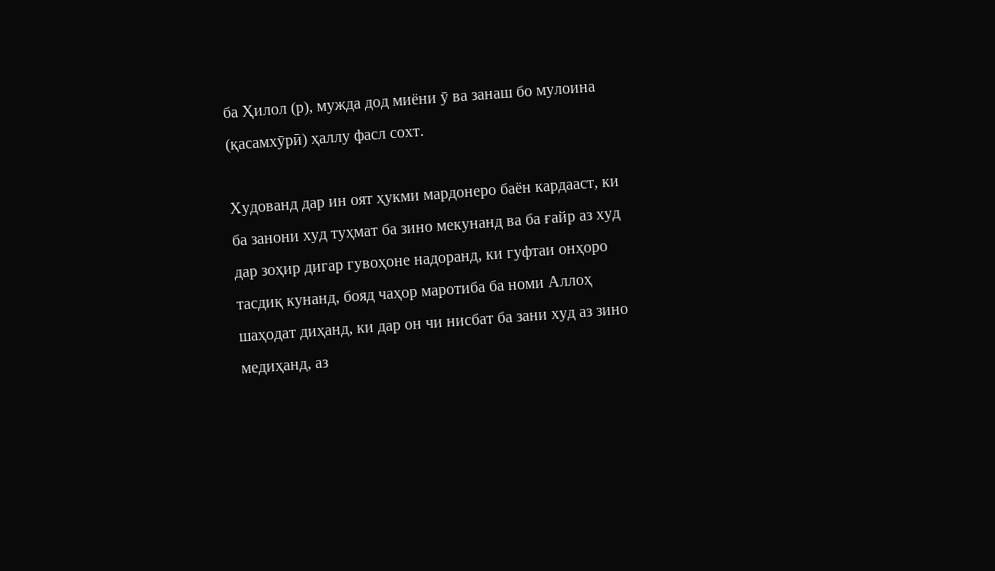ба Ҳилол (р), мужда дод миёни ӯ ва занаш бо мулоина (қасамхӯрӣ) ҳаллу фасл сохт.

Худованд дар ин оят ҳукми мардонеро баён кардааст, ки ба занони худ туҳмат ба зино мекунанд ва ба ғайр аз худ дар зоҳир дигар гувоҳоне надоранд, ки гуфтаи онҳоро тасдиқ кунанд, бояд чаҳор маротиба ба номи Аллоҳ шаҳодат диҳанд, ки дар он чи нисбат ба зани худ аз зино медиҳанд, аз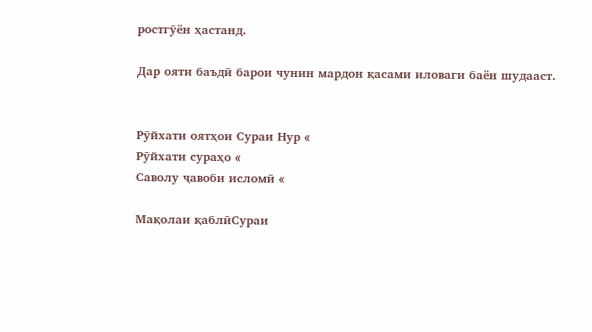ростгӯён ҳастанд.

Дар ояти баъдӣ барои чунин мардон қасами иловаги баён шудааст.


Рӯйхати оятҳои Сураи Нур «
Рӯйхати сураҳо «
Саволу ҷавоби исломӣ «

Мақолаи қаблӣСураи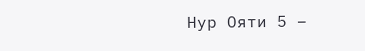Нур Ояти 5 –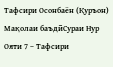Тафсири Осонбаён (Қуръон)
Мақолаи баъдӣСураи Нур Ояти 7 – Тафсири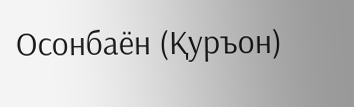Осонбаён (Қуръон)